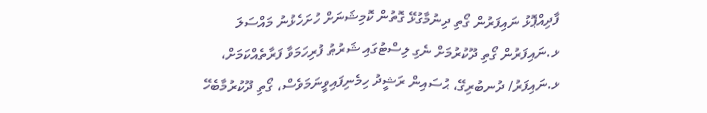ފާދިއްޕޮޅު ނައިފަރުން ގޯތި ދިނުމާގުޅޭ ގޮތުން ކޮމިޝަނަށް ހުށަހެޅުނު މައްސަލަ
ޅ.ނައިފަރުން ގޯތި ދޫކުރުމަށް ނެގި ލިސްޓުގައި ޝަރުޠު ފުރިހަމަވާ ފަރާތެއްކަމަށް، ޅ.ނައިފަރު/ ދުނބުރިގޭ، ޙުސައިން ރަޝީދު ހިމެނިފައިވީނަމަވެސް، ގޯތި ދޫކުރުމާބެހޭ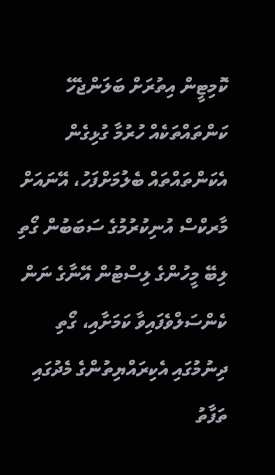ކޮމިޓީން އިތުރަށް ބަލަންޖެހޭ ކަންތައްތަކެއް ހުރުމާ ގުޅިގެން އެކަންތައްތައް ބެލުމަށްފަހު، އޭނައަށް މާރކްސް އުނިކުރުމުގެ ސަބަބުން ގޯތި ލިބޭ މީހުންގެ ލިސްޓުން އޭނާގެ ނަން ކެންސަލްވެފައިވާ ކަމަށާއި، ގޯތި ދިނުމުގައި އެކިރައްޔިތުންގެ މެދުގައި ތަފާތު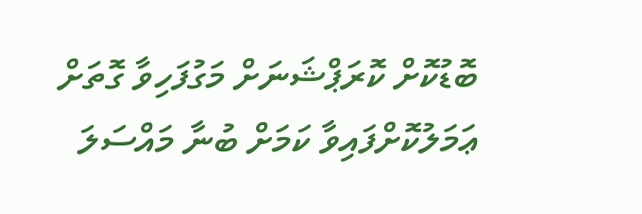ބޮޑުކޮށް ކޮރަޕްޝަނަށް މަގުފަހިވާ ގޮތަށް ޢަމަލުކޮށްފައިވާ ކަމަށް ބުނާ މައްސަލަ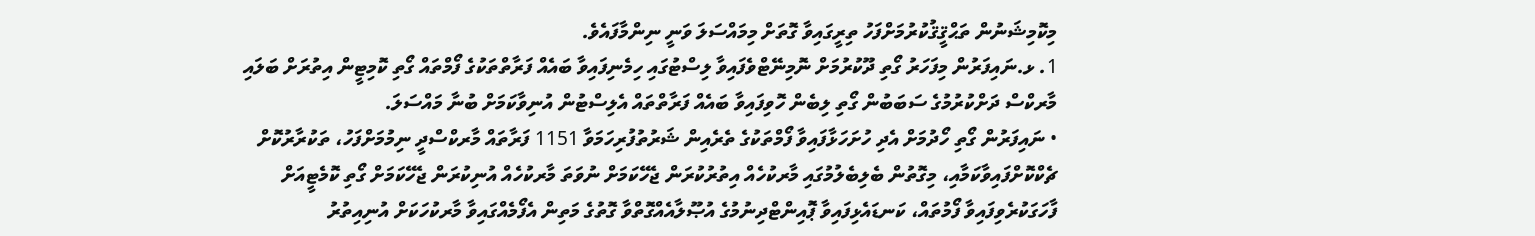މިކޮމިޝަނުން ތަޙްޤީޤުކުރުމަށްފަހު ތިރީގައިވާ ގޮތަށް މިމައްސަލަ ވަނީ ނިންމާފައެވެ.
1. ޅ.ނައިފަރުން މިފަހަރު ގޯތި ދޫކުރުމަށް ނޮމިނޭޓްވެފައިވާ ލިސްޓުގައި ހިމެނިފައިވާ ބައެއް ފަރާތްތަކުގެ ފޯމްތައް ގޯތި ކޮމިޓީން އިތުރަށް ބަލައި މާރކްސް ދަށްކުރުމުގެ ސަބަބުން ގޯތި ލިބެން ހޮވިފައިވާ ބައެއް ފަރާތްތައް އެލިސްޓުން އުނިވާކަމަށް ބުނާ މައްސަލަ.
• ނައިފަރުން ގޯތި ހޯދުމަށް އެދި ހުށަހަޅާފައިވާ ފޯމްތަކުގެ ތެރެއިން ޝަރުތުފުރިހަމަވާ 1151 ފަރާތައް މާރކްސްދީ ނިމުމަށްފަހު، ތަކުރާރުކޮށް ޗެކްކޮށްފައިވާކަމާއި، މިގޮތުން ބެލިބެލުމުގައި މާރކުހެއް އިތުރުކުރަން ޖެހޭކަމަށް ނުވަތަ މާރކުހެއް އުނިކުރަން ޖެހޭކަމަށް ގޯތި ކޮމެޓީއަށް ފާހަގަކުރެވިފައިވާ ފޯމުތައް، ކަނޑައެޅިފައިވާ ޕޮއިންޓްދިނުމުގެ އުޞޫލާއެއްގޮތްވާ ގޮތުގެ މަތިން އެފޯމެއްގައިވާ މާރކުހަކަށް އުނިއިތުރު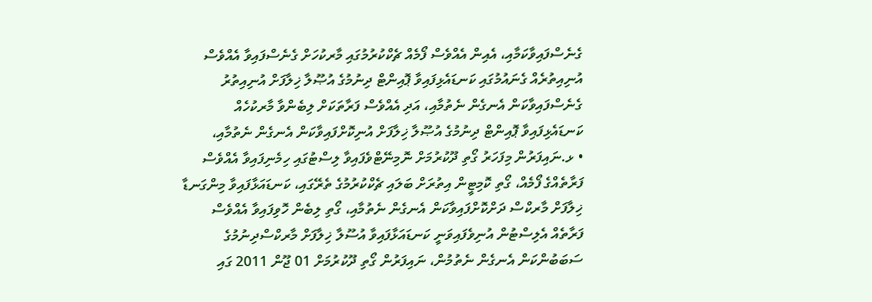ގެނެސްފައިވާކަމާއި، އެއިން އެއްވެސް ފޯމެއް ޗެކްކުރުމުގައި މާރކުހަށް ގެނެސްފައިވާ އެއްވެސް އުނިއިތުރެއް ގެނައުމުގައި ކަނޑައެޅިފައިވާ ޕޮއިންޓް ދިނުމުގެ އުޞޫލާ ޚިލާފަށް އުނިއިތުރު ގެނެސްފައިވާކަން އެނގެން ނެތުމާއި، އަދި އެއްވެސް ފަރާތަކަށް ލިބެންވާ މާރކުހެއް ކަނޑައެޅިފައިވާ ޕޮއިންޓް ދިނުމުގެ އުޞޫލާ ޚިލާފަށް އުނިކޮށްފައިވާކަން އެނގެން ނެތުމާއި،
• ޅ.ނައިފަރުން މިފަހަރު ގޯތި ދޫކުރުމަށް ނޮމިނޭޓްވެފައިވާ ލިސްޓުގައި ހިމެނިފައިވާ އެއްވެސް ފަރާތެއްގެ ފޯމެއް، ގޯތި ކޮމިޓީން އިތުރަށް ބަލައި ޗެކްކުރުމުގެ ތެރޭގައި، ކަނޑައަޅާފައިވާ މިންގަނޑާ ޚިލާފަށް މާރކްސް ދަށްކޮށްފައިވާކަން އެނގެން ނެތުމާއި، ގޯތި ލިބެން ހޮވިފައިވާ އެއްވެސް ފަރާތެއް އެލިސްޓުން އުނިވެފައިވަނީ ކަނޑައަޅާފައިވާ އުސޫލާ ޚިލާފަށް މާރކްސްދިނުމުގެ ސަބަބުންކަން އެނގެން ނެތުމުން، ނައިފަރުން ގޯތި ދޫކުރުމަށް 01 ޖޫން 2011 ގައި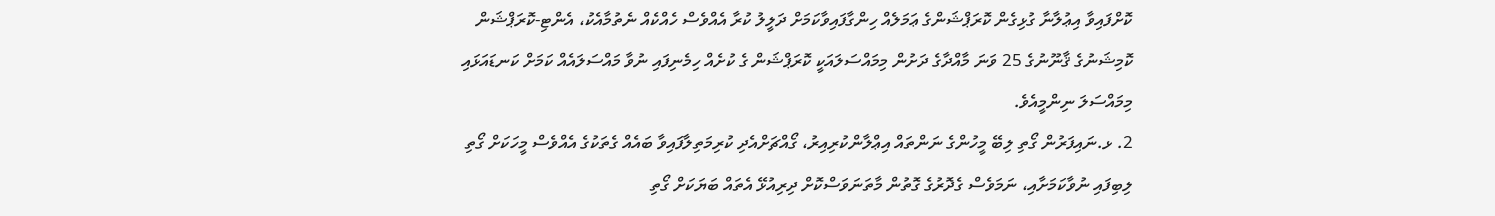ކޮށްފައިވާ އިޢުލާނާ ގުޅިގެން ކޮރަޕްޝަންގެ ޢަމަލެއް ހިންގާފައިވާކަމަށް ދަލީލު ކުރާ އެއްވެސް ހެއްކެއް ނެތުމާއެކު، އެންޓި-ކޮރަޕްޝަން ކޮމިޝަނުގެ ޤާނޫނުގެ 25 ވަނަ މާއްދާގެ ދަށުން މިމައްސަލައަކީ ކޮރަޕްޝަން ގެ ކުށެއް ހިމެނިފައި ނުވާ މައްސަލައެއް ކަމަށް ކަނޑައަޅައި މިމައްސަލަ ނިންމީއެވެ.
2. ޅ.ނައިފަރުން ގޯތި ލިބޭ މީހުންގެ ނަންތައް އިޢްލާންކުރިއިރު، ގޯއްޗަށްއެދި ކުރިމަތިލާފައިވާ ބައެއް ގެތަކުގެ އެއްވެސް މީހަކަށް ގޯތި ލިބިފައި ނުވާކަމަށާއި، ނަމަވެސް ގެދޮރުގެ ގޮތުން މާތަނަވަސްކޮށް ދިރިއުޅޭ އެތައް ބަޔަކަށް ގޯތި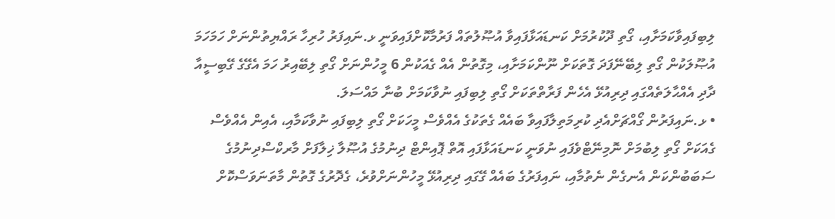ލިބިފައިވާކަމަށާއި، ގޯތި ދޫކުރުމަށް ކަނޑައަޅާފައިވާ އުޞޫލުތައް ފަރުމާކޮށްފައިވަނީ ޅ.ނައިފަރު ހުރިހާ ރައްޔިތުންނަށް ހަމަހަމަ އުޞޫލަކުން ގޯތި ލިބޭނޭފަދަ ގޮތަކަށް ނޫންކަމަށާއި، މިގޮތުން އެއް ގެއަކުން 6 މީހުންނަށް ގޯތި ލިބޭއިރު ހަމަ އެގޭގެ ގޭބިސީއާ ދާދި އެއްޙާލަތެއްގައި ދިރިއުޅޭ އެހެން ފަރާތްތަކަށް ގޯތި ލިބިފައި ނުވާކަމަށް ބުނާ މައްސަލަ.
• ޅ.ނައިފަރުން ގޯއްޗަށްއެދި ކުރިމަތިލާފައިވާ ބައެއް ގެތަކުގެ އެއްވެސް މީހަކަށް ގޯތި ލިބިފައި ނުވާކަމާއި، އެއިން އެއްވެސް ގެއަކަށް ގޯތި ލިބުމަށް ނޮމިނޭޓްވެފައި ނުވަނީ ކަނޑައަޅާފައި އޮތް ޕޮއިންޓް ދިނުމުގެ އުޞޫލާ ޚިލާފަށް މާރކްސްދިނުމުގެ ސަބަބުންކަން އެނގެން ނެތުމާއި، ނައިފަރުގެ ބައެއް ގޭގައި ދިރިއުޅޭ މީހުންނަށްވުރެ، ގެދޮރުގެ ގޮތުން މާތަނަވަސްކޮށް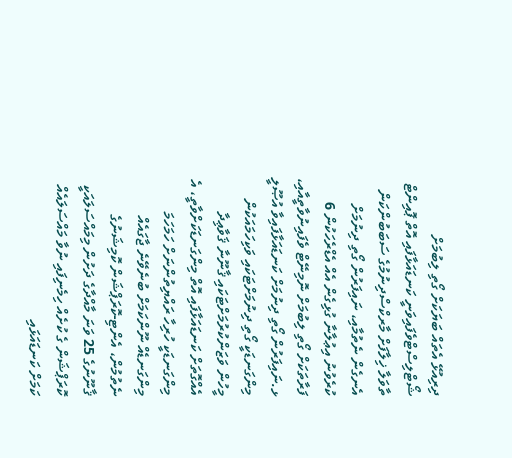ދިރިއުޅޭ އެތައް ބަޔަކަށް ގޯތި ލިބުމަށް ޝޯޓްލިސްޓްވެފައިވަނީ ކަނޑައަޅާފައި އޮތް ޕޮއިންޓް ތާވަލާ ޚިލާފަށް މާރކްސްދިނުމުގެ ސަބަބުންކަން އެނގެން ނެތުމާއި، ނައިފަރުން ގޯތި ދިނުމަށް ކުރެވުނު އިޢުލާނާ ގުޅިގެން އެއް އެޑްރެހަކުން 6 ފަރާތަކަށް ގޯތި ލިބުމަށް ނޮމިނޭޓް ވެފައިނުވާތީއާއި، ޅ.ނައިފަރުން ގޯތި ދިނުމަށް ކަނޑައަޅާފައިވާ އުޞޫލީ މިންގަނޑަކީ ގޯތި ދިނުމަށްޓަކައި ވަކިހަމައަކުން މީހުން ވަޒަންކުރުމަށްޓަކައި ޤާނޫނާ ޤަވާޢިދާ އެއްގޮތަށް ކަނޑައަޅާފައި އޮތް މިންގަނޑަކަށްވާތީ، އެ މިންގަނޑަކީ ހުރިހާ ރައްޔިތުންނަށް ހަމަހަމަ މިންގަނޑެއް ނޫންކަމަށް ބުނެވޭނެ ޖާގައެއް ނެތުމުން، އެންޓި-ކޮރަޕްޝަން ކޮމިޝަނުގެ ޤާނޫނުގެ 25 ވަނަ މާއްދާގެ ދަށުން މިމައްސަލައަކީ ކޮރަޕްޝަން ގެ ކުށެއް ހިމެނިފައި ނުވާ މައްސަލައެއް ކަމަށް ކަނޑައަޅައި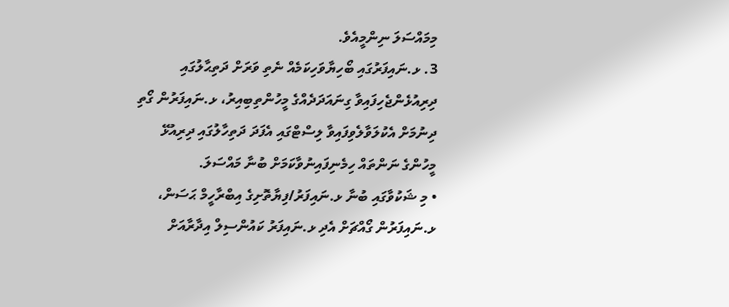މިމައްސަލަ ނިންމީއެވެ.
3. ޅ.ނައިފަރުގައި ބޯހިޔާވަހިކަމެއް ނެތި ވަރަށް ދަތިޙާލުގައި ދިރިއުޅެންޖެހިފައިވާ ގިނައަދަދެއްގެ މީހުންތިބިއިރު، ޅ.ނައިފަރުން ގޯތި ދިނުމަށް އެކުލަވާލެވިފައިވާ ލިސްޓްގައި އެފަދަ ދަތިހާލުގައި ދިރިއުޅޭ މީހުންގެ ނަންތައް ހިމެނިފައިނުވާކަމަށް ބުނާ މައްސަލަ.
• މި ޝަކުވާގައި ބުނާ ޅ.ނައިފަރު/ފިޔާތޮށިގެ އިބްރާހީމް ޙަސަން، ޅ.ނައިފަރުން ގޯއްޗަށް އެދި ޅ.ނައިފަރު ކައުންސިލް އިދާރާއަށް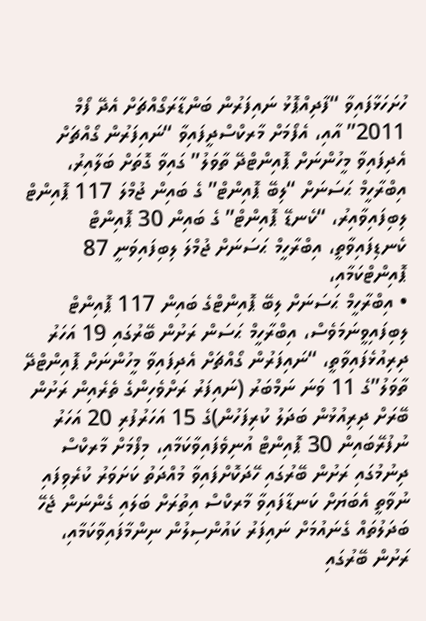ހުށަހަޅާފައިވާ “ފާދިއްޕޮޅު ނައިފަރުން ބަންޑާރަގޯއްޗަށް އެދޭ ފޯމް 2011” އާއި، އެފޯމަށް މާރކްސްދީފައިވާ “ނައިފަރުން ގޯއްޗަށް އެދިފައިވާ މީހުންނަށް ޕޮއިންޓްދޭ ތާވަލު” ގައިވާ ގޮތަށް ބަލާއިރު، އިބްރާހީމް ޙަސަނަށް “ލިބޭ ޕޮއިންޓް” ގެ ބައިން ޖުމްލަ 117 ޕޮއިންޓް ލިބިފައިވާއިރު، “ކެނޑޭ ޕޮއިންޓް” ގެ ބައިން 30 ޕޮއިންޓް ކެނޑިފައިވާތީ، އިބްރާހީމް ޙަސަނަށް ޖުމްލަ ލިބިފައިވަނީ 87 ޕޮއިންޓްކަމާއި،
• އިބްރާހީމް ޙަސަނަށް ލިބޭ ޕޮއިންޓްގެ ބައިން 117 ޕޮއިންޓް ލިބިފައިވީނަމަވެސް، އިބްރާހީމް ޙަސަން ރަށުން ބޭރުގައި 19 އަހަރު ދިރިއުޅެފައިވާތީ، “ނައިފަރުން ގޯއްޗަށް އެދިފައިވާ މީހުންނަށް ޕޮއިންޓްދޭ ތާވަލު”ގެ 11 ވަނަ ނަމްބަރު (ނައިފަރު ރަށްވެހިންގެ ތެރެއިން ރަށުން ބޭރަށް ދިރިއުޅުން ބަދަލު ކުރިފަހުން)ގެ 15 އަހަރުފުރި 20 އަހަރު ނުފުރޭބައިން 30 ޕޮއިންޓް އުނިވެފައިވާކަމާއި، މިފޯމަށް މާރކްސް ދިނުމުގައި ރަށުން ބޭރުގައި ހޭދަކޮށްފައިވާ މުއްދަތު ކަށަވަރު ކުރެވިފައި ނުވާތީ އެބަޔަށް ކަނޑާފައިވާ މާރކްސް އިތުރަށް ބަލައި ގެންނަން ޖެހޭ ބަދަލުތައް ގެނައުމަށް ނައިފަރު ކައުންސިލުން ނިންމާފައިވާކަމާއި، ރަށުން ބޭރުގައި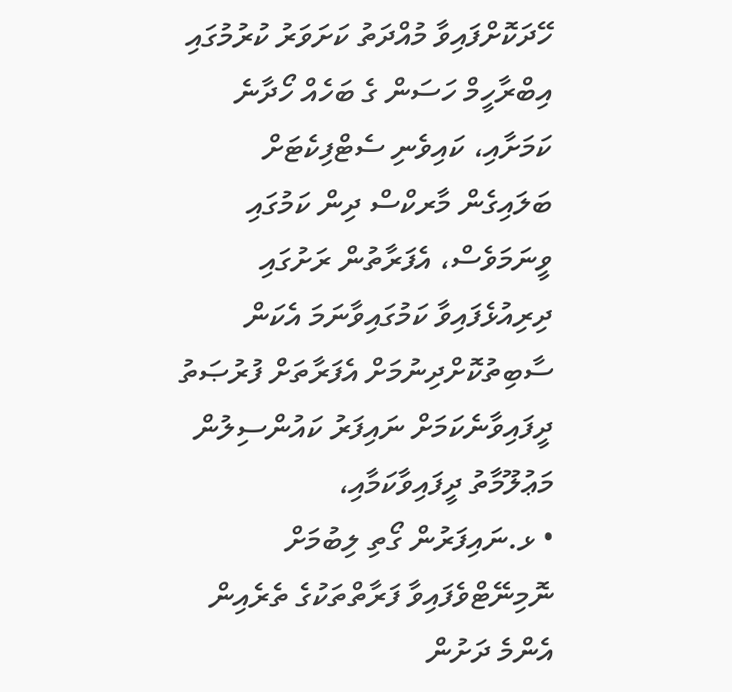ހޭދަކޮށްފައިވާ މުއްދަތު ކަށަވަރު ކުރުމުގައި އިބްރާހީމް ހަސަން ގެ ބަހެއް ހޯދާނެ ކަމަށާއި، ކައިވެނި ސެޓްފިކެޓަށް ބަލައިގެން މާރކްސް ދިން ކަމުގައި ވީނަމަވެސް، އެފަރާތުން ރަށުގައި ދިރިއުޅެފައިވާ ކަމުގައިވާނަމަ އެކަން ސާބިތުކޮށްދިނުމަށް އެފަރާތަށް ފުރުޞަތު ދީފައިވާނެކަމަށް ނައިފަރު ކައުންސިލުން މަޢުލޫމާތު ދީފައިވާކަމާއި،
• ޅ.ނައިފަރުން ގޯތި ލިބުމަށް ނޮމިނޭޓްވެފައިވާ ފަރާތްތަކުގެ ތެރެއިން އެންމެ ދަށުން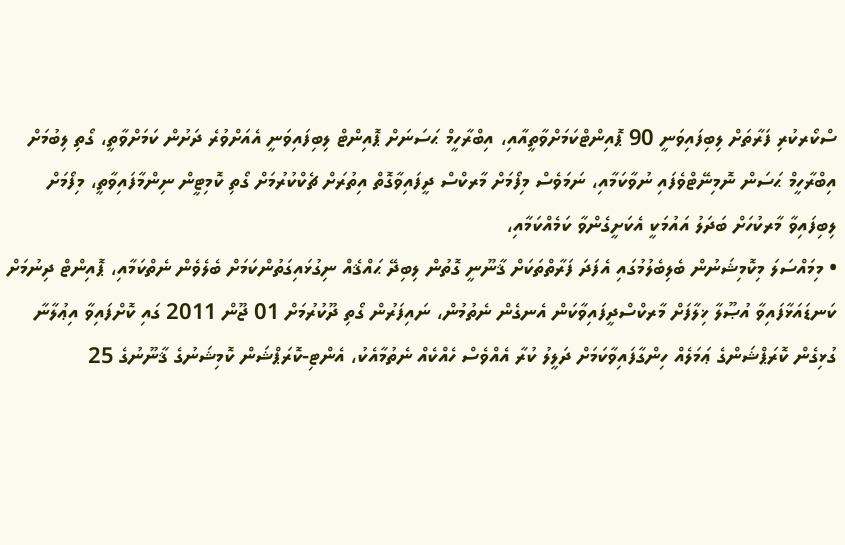ސްކޯރކުރި ފަރާތަށް ލިބިފައިވަނީ 90 ޕޮއިންޓްކަމަށްވާތީއާއި، އިބްރާހީމް ޙަސަނަށް ޕޮއިންޓް ލިބިފައިވަނީ އެއަށްވުރެ ދަށުން ކަމަށްވާތީ، ގޯތި ލިބުމަށް އިބްރާހީމް ޙަސަން ނޮމިނޭޓްވެފައި ނުވާކަމާއި، ނަމަވެސް މިފޯމަށް މާރކްސް ދީފައިވާގޮތް އިތުރަށް ޗެކްކުރުމަށް ގޯތި ކޮމިޓީން ނިންމާފައިވާތީ، މިފޯމަށް ލިބިފައިވާ މާރކުހަށް ބަދަލު އައުމަކީ އެކަށީގެންވާ ކަމެއްކަމާއި،
• މިމައްސަލަ މިކޮމިޝަނުން ބެލިބެލުމުގައި އެފަދަ ފަރާތްތަކަށް ޤާނޫނީ ގޮތުން ލިބިދޭ ޙައްޤެއް ނިގުޅައިގަތުންކަމަށް ބެލެވެން ނެތްކަމާއި، ޕޮއިންޓް ދިނުމަށް ކަނޑައަޅާފައިވާ އުޞޫލާ ޚިލާފަށް މާރކްސްދީފައިވާކަން އެނގެން ނެތުމުން، ނައިފަރުން ގޯތި ދޫކުރުމަށް 01 ޖޫން 2011 ގައި ކޮށްފައިވާ އިޢުލާނާ ގުޅިގެން ކޮރަޕްޝަންގެ ޢަމަލެއް ހިންގާފައިވާކަމަށް ދަލީލު ކުރާ އެއްވެސް ހެއްކެއް ނެތުމާއެކު، އެންޓި-ކޮރަޕްޝަން ކޮމިޝަނުގެ ޤާނޫނުގެ 25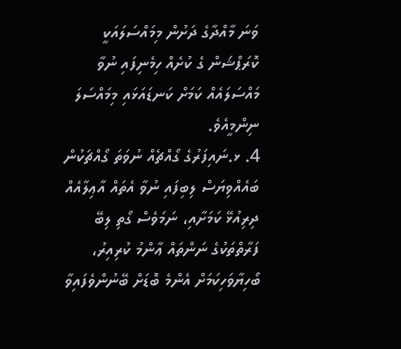ވަނަ މާއްދާގެ ދަށުން މިމައްސަލައަކީ ކޮރަޕްޝަން ގެ ކުށެއް ހިމެނިފައި ނުވާ މައްސަލައެއް ކަމަށް ކަނޑައަޅައި މިމައްސަލަ ނިންމީއެވެ.
4. ޅ.ނައިފަރުގެ ގޯއްޗެއް ނުވަތަ ގޯއްޗަކުން ބައެއްވިޔަސް ލިބިފައި ނުވާ އެތައް އާޢިލާއެއް ދިރިއުޅޭ ކަމަށާއި، ނަމަވެސް ގޯތި ލިބޭ ފަރާތްތަކުގެ ނަންތައް ޢާންމު ކުރިއިރު، ބޯހިޔާވަހިކަމަށް އެންމެ ބޮޑަށް ބޭނުންވެފައިވާ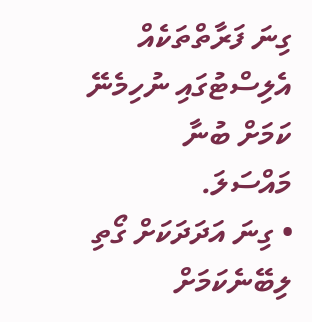ގިނަ ފަރާތްތަކެއް އެލިސްޓުގައި ނުހިމެނޭ ކަމަށް ބުނާ މައްސަލަ.
• ގިނަ އަދަދަކަށް ގޯތި ލިބޭނެކަމަށް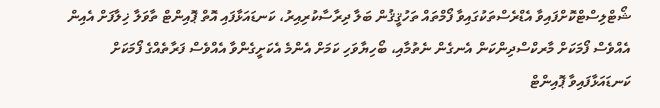ޝޯޓްލިސްޓްކޮށްފައިވާ އެޑްރެސްތަކުގައިވާ ފޯމްތައް ތަހުޤީޤުން ބަލާ ދިރާސާކުރިއިރު، ކަނޑައަޅާފައި އޮތް ޕޮއިންޓް ތާވަލާ ޚިލާފަށް އެއިން އެއްވެސް ފޯމަކަށް މާރކްސްދިންކަން އެނގެން ނެތުމާއި، ބޯހިޔާވަހި ކަމަށް އެންމެ އެކަށީގެންވާ އެއްވެސް ފަރާތެއްގެ ފޯމަކަށް ކަނޑައަޅާފައިވާ ޕޮއިންޓް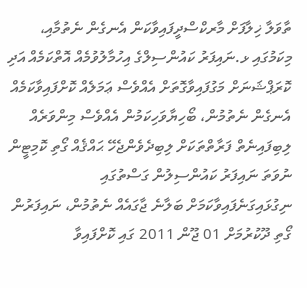ތާވަލާ ޚިލާފަށް މާރކްސްދީފައިވާކަން އެނގެން ނެތުމާއި، މިކަމުގައި ޅ.ނައިފަރު ކައުންސިލްގެ އިހުމާލުވުމެއް އޮތްކަމެއް އަދި ކޮރަޕްޝަނަށް މަގުފައިވާގޮތަށް އެއްވެސް ޢަމަލެއް ކޮށްފައިވާކަމެއް އެނގެން ނެތުމުން، ބޯހިޔާވަހިކަމުން އެއްވެސް މިންވަރެއް ލިބިފައިނެތް ފަރާތްތަކަށް ލިބިދެވެންޖެހޭ ޙައްޤެއް ގޯތި ކޮމިޓީން ނުވަތަ ނައިފަރު ކައުންސިލުން ގަސްތުގައި ނިގުޅައިގަނެފައިވާކަމަށް ބަލާނެ ޖާގައެއް ނެތުމުން، ނައިފަރުން ގޯތި ދޫކުރުމަށް 01 ޖޫން 2011 ގައި ކޮށްފައިވާ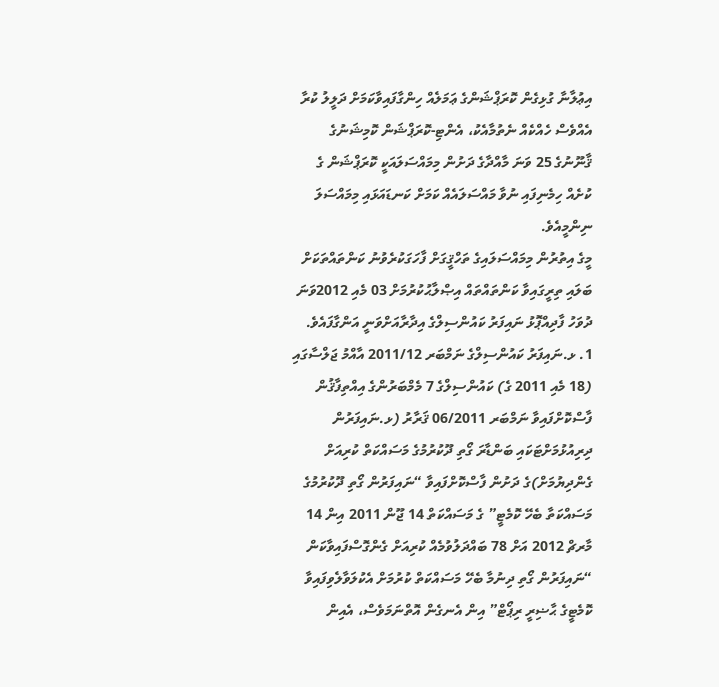އިޢުލާނާ ގުޅިގެން ކޮރަޕްޝަންގެ ޢަމަލެއް ހިންގާފައިވާކަމަށް ދަލީލު ކުރާ އެއްވެސް ހެއްކެއް ނެތުމާއެކު، އެންޓި-ކޮރަޕްޝަން ކޮމިޝަނުގެ ޤާނޫނުގެ 25 ވަނަ މާއްދާގެ ދަށުން މިމައްސަލައަކީ ކޮރަޕްޝަން ގެ ކުށެއް ހިމެނިފައި ނުވާ މައްސަލައެއް ކަމަށް ކަނޑައަޅައި މިމައްސަލަ ނިންމީއެވެ.
މީގެ އިތުރުން މިމައްސަލައިގެ ތަހްޤީގަށް ފާހަގަކުރެވުނު ކަންތައްތަކަށް ބަލައި ތިރީގައިވާ ކަންތައްތައް އިޞްލާޙުކުރުމަށް 03 މެއި 2012ވަނަ ދުވަހު ފާދިއްޕޮޅު ނައިފަރު ކައުންސިލްގެ އިދާރާއަށްވަނީ އަންގާފައެވެ.
1. ޅ.ނައިފަރު ކައުންސިލްގެ ނަމްބަރ 2011/12 އާއްމު ޖަލްސާގައި (18 މެއި 2011 ގެ) ކައުންސިލްގެ 7 މެމްބަރުންގެ އިއްތިފާޤުން ފާސްކޮށްފައިވާ ނަމްބަރ 06/2011 ޤަރާރު (ޅ.ނައިފަރުން ދިރިއުޅުމަށްޓަކައި ބަންޑާރަ ގޯތި ދޫކުރުމުގެ މަސައްކަތް ކުރިއަށް ގެންދިޔުމަށް)ގެ ދަށުން ފާސްކޮށްފައިވާ “ނައިފަރުން ގޯތި ދޫކުރުމުގެ މަސައްކަތާ ބެހޭ ކޮމެޓީ” ގެ މަސައްކަތް 14 ޖޫން 2011 އިން 14 މާރޗް 2012 އަށް 78 ބައްދަލުވުމެއް ކުރިއަށް ގެންގޮސްފައިވާކަން “ނައިފަރުން ގޯތި ދިނުމާ ބެހޭ މަސައްކަތް ކުރުމަށް އެކުލަވާލެވިފައިވާ ކޮމެޓީގެ ޙާޟިރީ ރިޕޯޓް” އިން އެނގެން އޮތްނަމަވެސް، އެއިން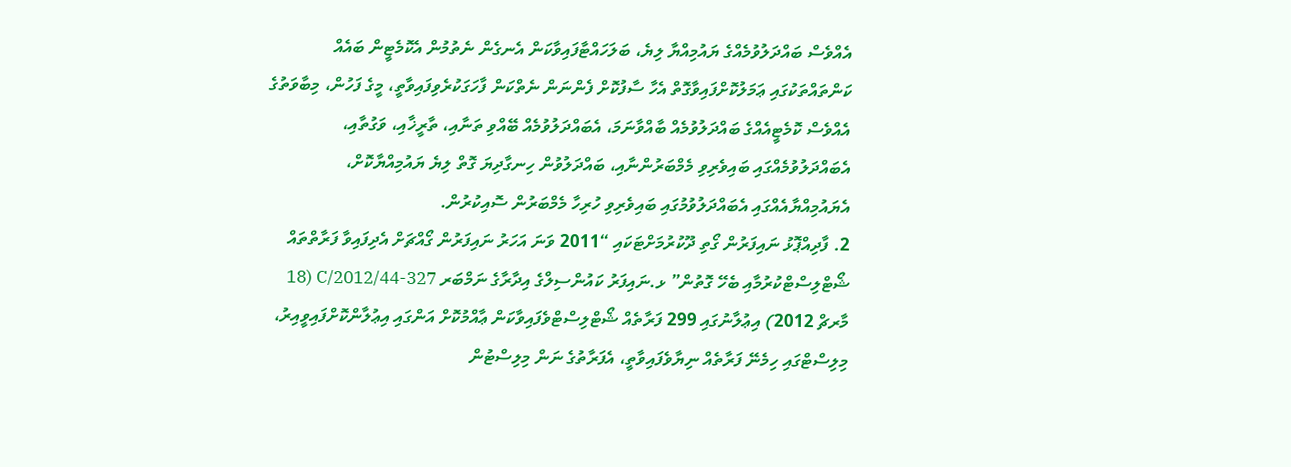އެއްވެސް ބައްދަލުވުމެއްގެ ޔައުމިއްޔާ ލިޔެ، ބަލަހައްޓާފައިވާކަން އެނގެން ނެތުމުން އެކޮމެޓީން ބައެއް ކަންތައްތަކުގައި ޢަމަލުކޮށްފައިވާގޮތް އެހާ ސާފުކޮށް ފެންނަން ނެތްކަން ފާހަގަކުރެވިފައިވާތީ، މީގެ ފަހުން، މިބާވަތުގެ އެއްވެސް ކޮމެޓީއެއްގެ ބައްދަލުވުމެއް ބާއްވާނަމަ، އެބައްދަލުވުމެއް ބޭއްވި ތަނާއި، ތާރީޚާއި، ވަގުތާއި، އެބައްދަލުވުމެއްގައި ބައިވެރިވި މެމްބަރުންނާއި، ބައްދަލުވުން ހިނގާދިޔަ ގޮތް ލިޔެ ޔައުމިއްޔާކޮށް، އެޔައުމިއްޔާއެއްގައި އެބައްދަލުވުމުގައި ބައިވެރިވި ހުރިހާ މެމްބަރުން ސޮއިކުރުން.
2. ފާދިއްޕޮޅު ނައިފަރުން ގޯތި ދޫކުރުމަށްޓަކައި “2011 ވަނަ އަހަރު ނައިފަރުން ގޯއްޗަށް އެދިފައިވާ ފަރާތްތައް ޝޯޓްލިސްޓްކުރުމާއި ބެހޭ ގޮތުން” ޅ.ނައިފަރު ކައުންސިލްގެ އިދާރާގެ ނަމްބަރ 327-C/2012/44 (18 މާރޗް 2012) އިޢުލާނުގައި 299 ފަރާތެއް ޝޯޓްލިސްޓްވެފައިވާކަން ޢާއްމުކޮށް އަންގައި އިޢުލާންކޮށްފައިވީއިރު، މިލިސްޓްގައި ހިމެނޭ ފަރާތެއް ނިޔާވެފައިވާތީ، އެފަރާތުގެ ނަން މިލިސްޓުން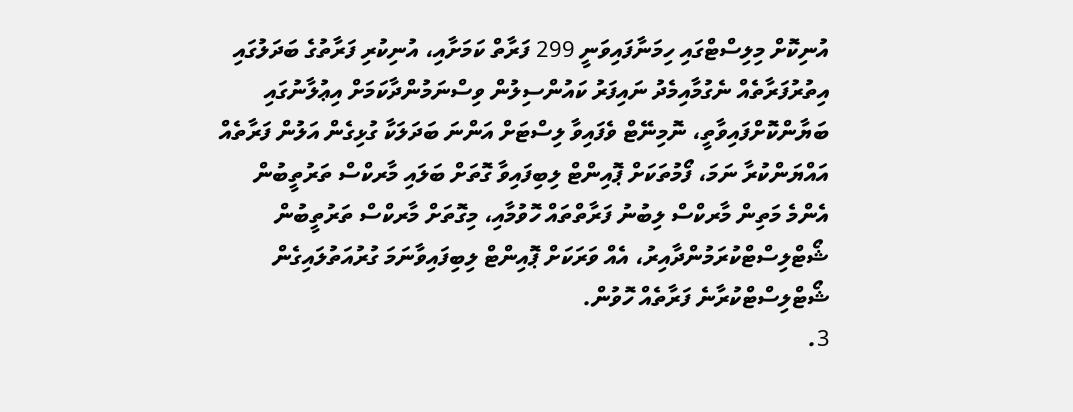އުނިކޮށް މިލިސްޓްގައި ހިމަނާފައިވަނީ 299 ފަރާތް ކަމަށާއި، އުނިކުރި ފަރާތުގެ ބަދަލުގައި އިތުރުފަރާތެއް ނެގުމާއިމެދު ނައިފަރު ކައުންސިލުން ވިސްނަމުންދާކަމަށް އިޢުލާނުގައި ބަޔާންކޮށްފައިވާތީ، ނޮމިނޭޓް ވެފައިވާ ލިސްޓަށް އަންނަ ބަދަލަކާ ގުޅިގެން އަލުން ފަރާތެއް އައްޔަންކުރާ ނަމަ، ފޯމުތަކަށް ޕޮއިންޓް ލިބިފައިވާ ގޮތަށް ބަލައި މާރކްސް ތަރުތީބުން އެންމެ މަތިން މާރކްސް ލިބުނު ފަރާތްތައް ހޮވުމާއި، މިގޮތަށް މާރކްސް ތަރުތީބުން ޝޯޓްލިސްޓްކުރަމުންދާއިރު، އެއް ވަރަކަށް ޕޮއިންޓް ލިބިފައިވާނަމަ ގުރުއަތުލައިގެން ޝޯޓްލިސްޓްކުރާނެ ފަރާތެއް ހޮވުން.
3.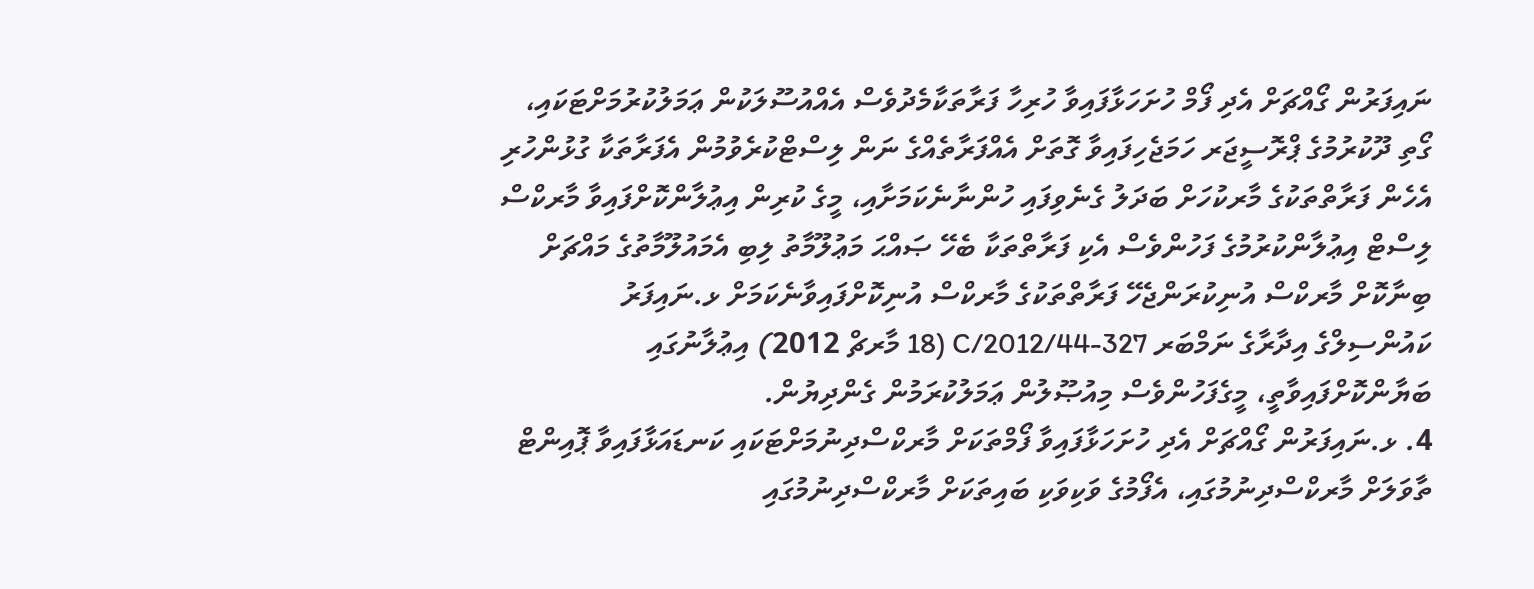ނައިފަރުން ގޯއްޗަށް އެދި ފޯމް ހުށަހަޅާފައިވާ ހުރިހާ ފަރާތަކާމެދުވެސް އެއްއުސޫލަކުން ޢަމަލުކުރުމަށްޓަކައި، ގޯތި ދޫކުރުމުގެ ޕްރޮސީޖަރ ހަމަޖެހިފައިވާ ގޮތަށް އެއްފަރާތެއްގެ ނަން ލިސްޓްކުރެވުމުން އެފަރާތަކާ ގުޅުންހުރި އެހެން ފަރާތްތަކުގެ މާރކުހަށް ބަދަލު ގެނެވިފައި ހުންނާނެކަމަށާއި، މީގެ ކުރިން އިޢުލާންކޮށްފައިވާ މާރކްސް ލިސްޓް އިޢުލާންކުރުމުގެ ފަހުންވެސް އެކި ފަރާތްތަކާ ބެހޭ ޞައްޙަ މަޢުލޫމާތު ލިބި އެމައުލޫމާތުގެ މައްޗަށް ބިނާކޮށް މާރކްސް އުނިކުރަންޖެހޭ ފަރާތްތަކުގެ މާރކްސް އުނިކޮށްފައިވާނެކަމަށް ޅ.ނައިފަރު ކައުންސިލްގެ އިދާރާގެ ނަމްބަރ 327-C/2012/44 (18 މާރޗް 2012) އިޢުލާނުގައި ބަޔާންކޮށްފައިވާތީ، މީގެފަހުންވެސް މިއުޞޫލުން ޢަމަލުކުރަމުން ގެންދިޔުން.
4. ޅ.ނައިފަރުން ގޯއްޗަށް އެދި ހުށަހަޅާފައިވާ ފޯމްތަކަށް މާރކްސްދިނުމަށްޓަކައި ކަނޑައަޅާފައިވާ ޕޮއިންޓް ތާވަލަށް މާރކްސްދިނުމުގައި، އެފޯމުގެ ވަކިވަކި ބައިތަކަށް މާރކްސްދިނުމުގައި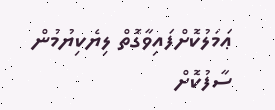ޢަމަލުކޮށްފައިވާގޮތް ލިޔެކިޔުމުން ސާފުކޮށް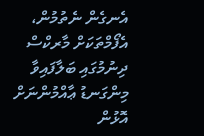އެނގެން ނެތުމުން، އެފޯމްތަކަށް މާރކްސް ދިނުމުގައި ބަލާފައިވާ މިންގަނޑު ޢާއްމުންނަށް އޮޅުން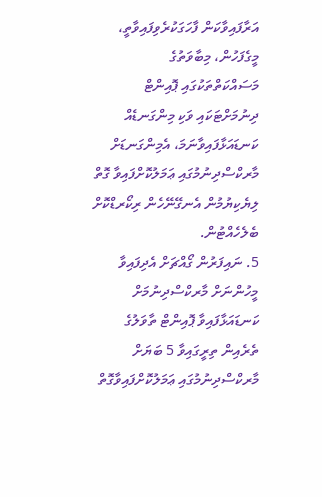އަރާފައިވާކަން ފާހަގަކުރެވިފައިވާތީ، މީގެފަހުން، މިބާވަތުގެ މަސައްކަތްތަކުގައި ޕޮއިންޓް ދިނުމަށްޓަކައި ވަކި މިންގަނޑެއް ކަނޑައަޅާފައިވާނަމަ، އެމިންގަނޑަށް މާރކްސްދިނުމުގައި ޢަމަލުކޮށްފައިވާ ގޮތް ލިޔެކިޔުމުން އެނގޭނޭހެން ރިކޯރޑްކޮށް ބެލެހެއްޓުން.
5. ނައިފަރުން ގޯއްޗަށް އެދިފައިވާ މީހުންނަށް މާރކްސްދިނުމަށް ކަނޑައަޅާފައިވާ ޕޮއިންޓް ތާވަލުގެ ތެރެއިން ތިރީގައިވާ 5 ބަޔަށް މާރކްސްދިނުމުގައި ޢަމަލުކޮށްފައިވާގޮތް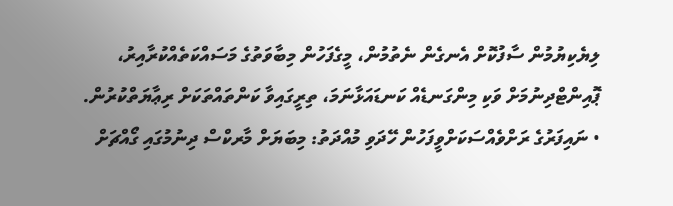ލިޔެކިޔުމުން ސާފުކޮށް އެނގެން ނެތުމުން، މީގެފަހުން މިބާވަތުގެ މަސައްކަތެއްކުރާއިރު، ޕޮއިންޓްދިނުމަށް ވަކި މިންގަނޑެއް ކަނޑައަޅާނަމަ، ތިރީގައިވާ ކަންތައްތަކަށް ރިޢާޔަތްކުރުން.
• ނައިފަރުގެ ރަށްވެއްސަކަށްވީފަހުން ހޭދަވި މުއްދަތު: މިބަޔަށް މާރކްސް ދިނުމުގައި ގޯއްޗަށް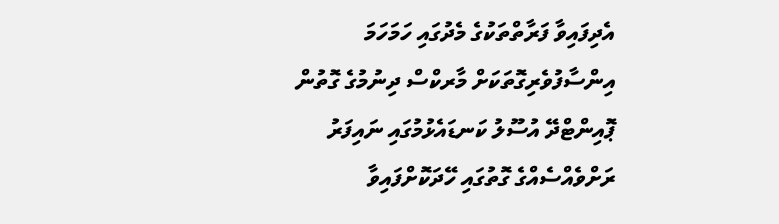އެދިފައިވާ ފަރާތްތަކުގެ މެދުގައި ހަމަހަމަ އިންސާފުވެރިގޮތަކަށް މާރކްސް ދިނުމުގެ ގޮތުން ޕޮއިންޓްދޭ އުސޫލު ކަނޑައެޅުމުގައި ނައިފަރު ރަށްވެއްސެއްގެ ގޮތުގައި ހޭދަކޮށްފައިވާ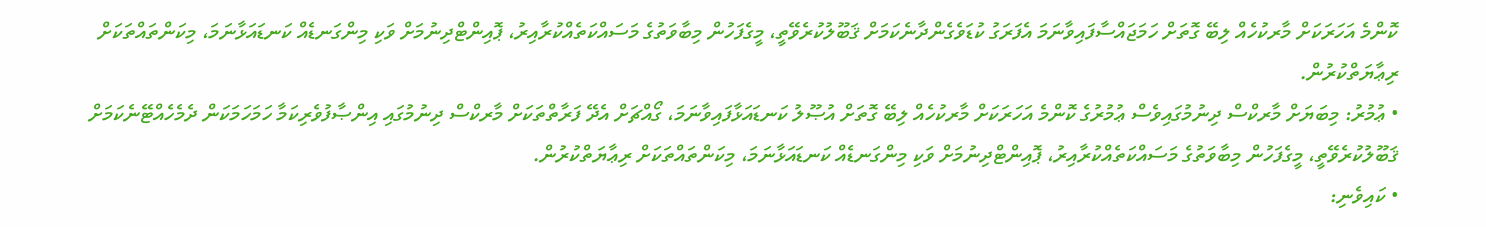ކޮންމެ އަހަރަކަށް މާރކުހެއް ލިބޭ ގޮތަށް ހަމަޖައްސާފައިވާނަމަ އެފަރަގު ކުޑަވެގެންދާނެކަމަށް ޤަބޫލުކުރެވޭތީ، މީގެފަހުން މިބާވަތުގެ މަސައްކަތެއްކުރާއިރު، ޕޮއިންޓްދިނުމަށް ވަކި މިންގަނޑެއް ކަނޑައަޅާނަމަ، މިކަންތައްތަކަށް ރިޢާޔަތްކުރުން.
• ޢުމުރު: މިބަޔަށް މާރކްސް ދިނުމުގައިވެސް ޢުމުރުގެ ކޮންމެ އަހަރަކަށް މާރކުހެއް ލިބޭ ގޮތަށް އުޞޫލު ކަނޑައަޅާފައިވާނަމަ، ގޯއްޗަށް އެދޭ ފަރާތްތަކަށް މާރކްސް ދިނުމުގައި އިންޞާފުވެރިކަމާ ހަމަހަމަކަން ދެމެހެއްޓޭނެކަމަށް ޤަބޫލުކުރެވޭތީ، މީގެފަހުން މިބާވަތުގެ މަސައްކަތެއްކުރާއިރު، ޕޮއިންޓްދިނުމަށް ވަކި މިންގަނޑެއް ކަނޑައަޅާނަމަ، މިކަންތައްތަކަށް ރިޢާޔަތްކުރުން.
• ކައިވެނި: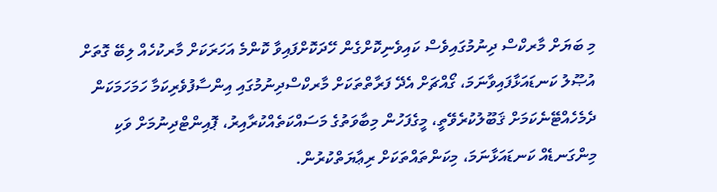މި ބަޔަށް މާރކްސް ދިނުމުގައިވެސް ކައިވެނިކޮށްގެން ހޭދަކޮށްފައިވާ ކޮންމެ އަހަރަކަށް މާރކުހެއް ލިބޭ ގޮތަށް އުޞޫލު ކަނޑައަޅާފައިވާނަމަ، ގޯއްޗަށް އެދޭ ފަރާތްތަކަށް މާރކްސްދިނުމުގައި އިންސާފުވެރިކަމާ ހަމަހަމަކަން ދެމެހެއްޓޭނެކަމަށް ޤަބޫލުކުރެވޭތީ، މީގެފަހުން މިބާވަތުގެ މަސައްކަތެއްކުރާއިރު، ޕޮއިންޓްދިނުމަށް ވަކި މިންގަނޑެއް ކަނޑައަޅާނަމަ، މިކަންތައްތަކަށް ރިޢާޔަތްކުރުން.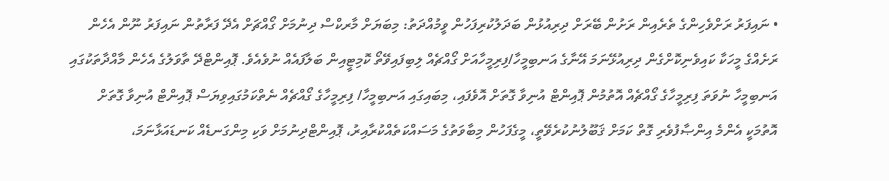• ނައިފަރު ރަށްވެހިންގެ ތެރެއިން ރަށުން ބޭރަށް ދިރިއުޅުން ބަދަލުކުރިފަހުން ވީމުއްދަތު: މިބަޔަށް މާރކްސް ދިނުމަށް ގޯއްޗަށް އެދޭ ފަރާތުން ނައިފަރު ނޫން އެހެން ރަށެއްގެ މީހަކާ ކައިވެނިކޮށްގެން ދިރިއުޅޭނަމަ އޭނާގެ އަނބިމީހާ/ފިރިމީހާއަށް ގޯއްޗެއް ލިބިފައިވޭތޯ ކޮމިޓީއިން ބަލާފައެއް ނުވެއެވެ. ޕޮއިންޓްދޭ ތާވަލުގެ އެހެން މާއްދާތަކުގައި އަނބިމީހާ ނުވަތަ ފިރިމީހާގެ ގޯއްޗެއް އޮތުމުން ޕޮއިންޓް އުނިވާ ގޮތަށް އޮވެފައި، މިބައިގައި އަނބިމީހާ/ ފިރިމީހާގެ ގޯއްޗެއް ނެތްކަމުގައިވިޔަސް ޕޮއިންޓް އުނިވާ ގޮތަށް އޮތުމަކީ އެންމެ އިންޞާފުވެރި ގޮތް ކަމަށް ޤަބޫލުނުކުރެވޭތީ، މީގެފަހުން މިބާވަތުގެ މަސައްކަތެއްކުރާއިރު، ޕޮއިންޓްދިނުމަށް ވަކި މިންގަނޑެއް ކަނޑައަޅާނަމަ،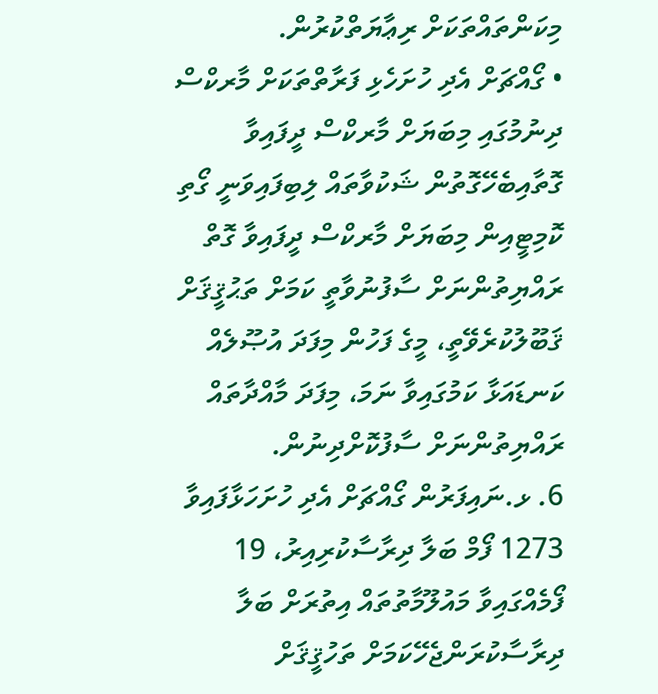މިކަންތައްތަކަށް ރިޢާޔަތްކުރުން.
• ގޯއްޗަށް އެދި ހުށަހެޅި ފަރާތްތަކަށް މާރކްސް ދިނުމުގައި މިބަޔަށް މާރކްސް ދީފައިވާ ގޮތާއިބެހޭގޮތުން ޝަކުވާތައް ލިބިފައިވަނީ ގޯތި ކޮމިޓީއިން މިބަޔަށް މާރކްސް ދީފައިވާ ގޮތް ރައްޔިތުންނަށް ސާފުނުވާތީ ކަމަށް ތަޙުޤީޤަށް ޤަބޫލުކުރެވޭތީ، މީގެ ފަހުން މިފަދަ އުޞޫލެއް ކަނޑައަޅާ ކަމުގައިވާ ނަމަ، މިފަދަ މާއްދާތައް ރައްޔިތުންނަށް ސާފުކޮށްދިނުން.
6. ޅ.ނައިފަރުން ގޯއްޗަށް އެދި ހުށަހަޅާފައިވާ 1273 ފޯމް ބަލާ ދިރާސާކުރިއިރު، 19 ފޯމެއްގައިވާ މައުލޫމާތުތައް އިތުރަށް ބަލާ ދިރާސާކުރަންޖެހޭކަމަށް ތަހުޤީޤަށް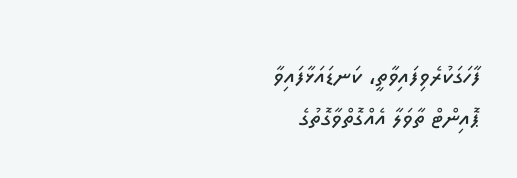ފާހަގަކުރެވިފައިވާތީ، ކަނޑައަޅާފައިވާ ޕޮއިންޓް ތާވަލާ އެއްގޮތްވާގޮތުގެ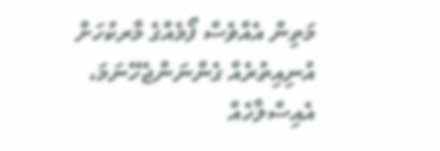މަތިން އެއްވެސް ފޯމެއްގެ މާރކުހަށް އުނިއިތުރެއް ގެންނަންޖެހޭނަމަ، އެއިސްލާހެއް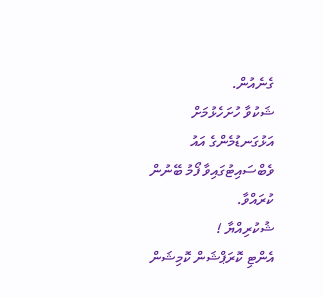ގެނެއުން.
ޝަކުވާ ހުށަހެޅުމަށް އަޅުގަނޑުމެންގެ އައު ވެބްސައިޓުގައިވާ ފޯމު ބޭނުން ކުރައްވާ.
ޝުކުރިއްޔާ !
އެންޓި ކޮރަޕްޝަން ކޮމިޝަން